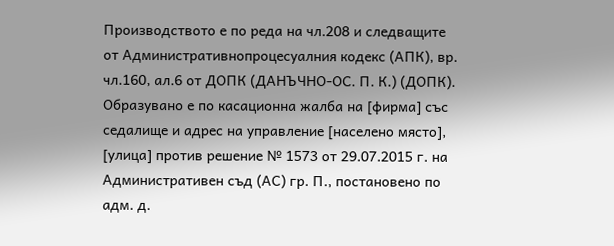Производството е по реда на чл.208 и следващите от Административнопроцесуалния кодекс (АПК), вр. чл.160, ал.6 от ДОПК (ДАНЪЧНО-ОС. П. К.) (ДОПК).
Образувано е по касационна жалба на [фирма] със седалище и адрес на управление [населено място], [улица] против решение № 1573 от 29.07.2015 г. на Административен съд (АС) гр. П., постановено по адм. д.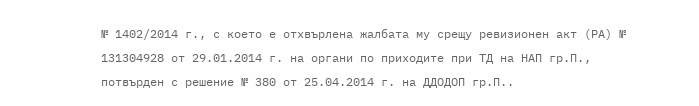№ 1402/2014 г., с което е отхвърлена жалбата му срещу ревизионен акт (РА) № 131304928 от 29.01.2014 г. на органи по приходите при ТД на НАП гр.П., потвърден с решение № 380 от 25.04.2014 г. на ДДОДОП гр.П..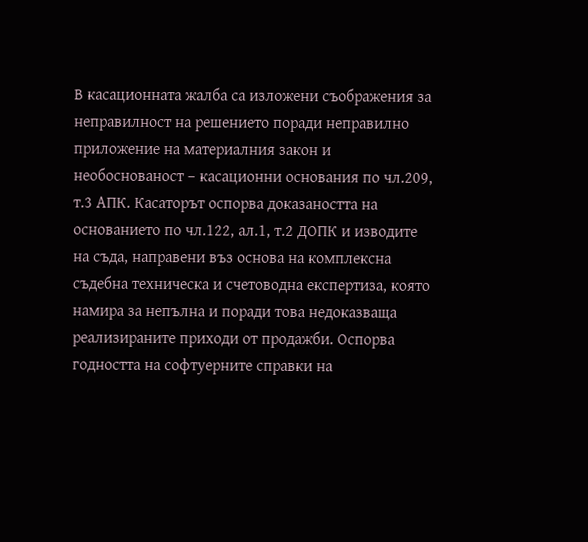В касационната жалба са изложени съображения за неправилност на решението поради неправилно приложение на материалния закон и необоснованост – касационни основания по чл.209, т.3 АПК. Касаторът оспорва доказаността на основанието по чл.122, ал.1, т.2 ДОПК и изводите на съда, направени въз основа на комплексна съдебна техническа и счетоводна експертиза, която намира за непълна и поради това недоказваща реализираните приходи от продажби. Оспорва годността на софтуерните справки на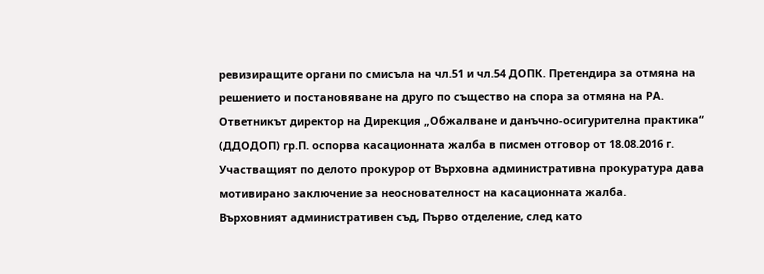ревизиращите органи по смисъла на чл.51 и чл.54 ДОПК. Претендира за отмяна на решението и постановяване на друго по същество на спора за отмяна на РА.
Ответникът директор на Дирекция „Обжалване и данъчно-осигурителна практика“ (ДДОДОП) гр.П. оспорва касационната жалба в писмен отговор от 18.08.2016 г.
Участващият по делото прокурор от Върховна административна прокуратура дава мотивирано заключение за неоснователност на касационната жалба.
Върховният административен съд, Първо отделение, след като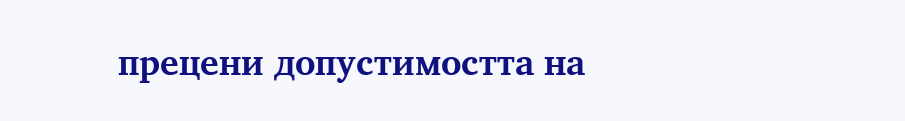прецени допустимостта на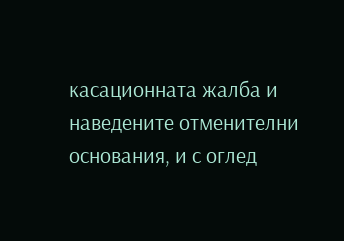касационната жалба и наведените отменителни основания, и с оглед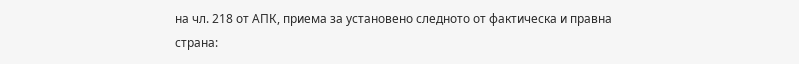на чл. 218 от АПК, приема за установено следното от фактическа и правна страна: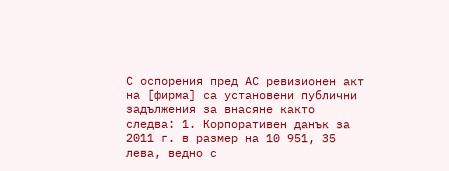С оспорения пред АС ревизионен акт на [фирма] са установени публични задължения за внасяне както следва: 1. Корпоративен данък за 2011 г. в размер на 10 951, 35 лева, ведно с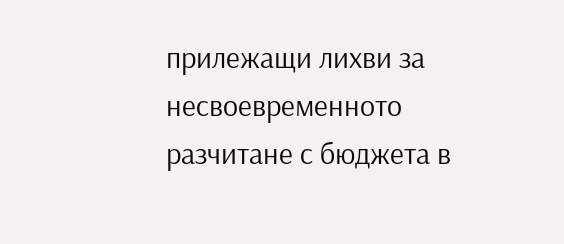прилежащи лихви за несвоевременното разчитане с бюджета в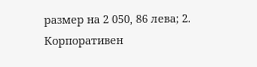размер на 2 050, 86 лева; 2. Корпоративен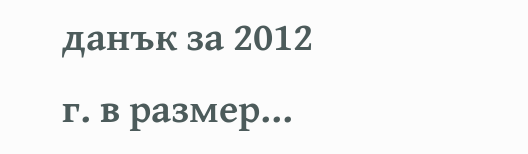данък за 2012 г. в размер...